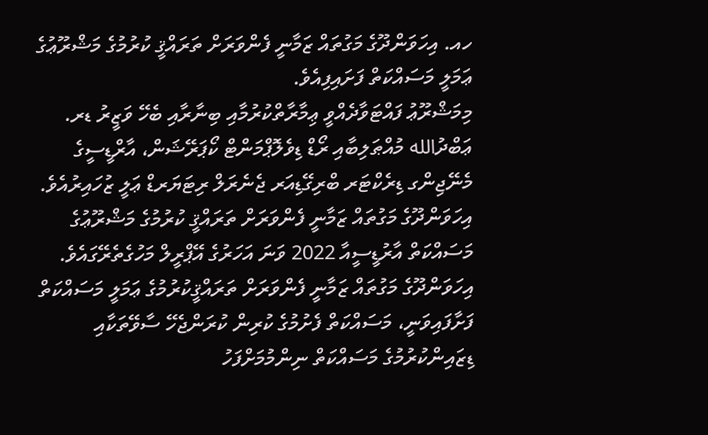ހއ. އިހަވަންދޫގެ މަގުތައް ޒަމާނީ ފެންވަރަށް ތަރައްޤީ ކުރުމުގެ މަޝްރޫޢުގެ ޢަމަލީ މަސައްކަތް ފަށައިފިއެވެ.
މިމަޝްރޫޢު ފައްޓަވާދެއްވީ ޢިމާރާތްކުރުމާއި ބިނާރާއި ބެހޭ ވަޒީރު ޑރ. ޢަބްދުالله މުއްޠަލިބާއި ރޯޑް ޑިވެލޮޕްމަންޓް ކޯޕަރޭޝަން، އާރްޑީސީގެ މެނޭޖިންގ ޑިރެކްޓަރ ބްރިގޭޑިއަރ ޖެނެރަލް ރިޓަޔަރޑް ޢަލީ ޒުހައިރުއެވެ.
އިހަވަންދޫގެ މަގުތައް ޒަމާނީ ފެންވަރަށް ތަރައްޤީ ކުރުމުގެ މަޝްރޫޢުގެ މަސައްކަތް އާރުޑީސީއާ 2022 ވަނަ އަހަރުގެ އޭޕްރީލް މަހުގެތެރޭގައެވެ.
އިހަވަންދޫގެ މަގުތައް ޒަމާނީ ފެންވަރަށް ތަރައްޤީކުރުމުގެ ޢަމަލީ މަސައްކަތް ފަށާފައިވަނީ، މަސައްކަތް ފެށުމުގެ ކުރިން ކުރަންޖެހޭ ސާވޭތަކާއި ޑިޒައިންކުރުމުގެ މަސައްކަތް ނިންމުމަށްފަހު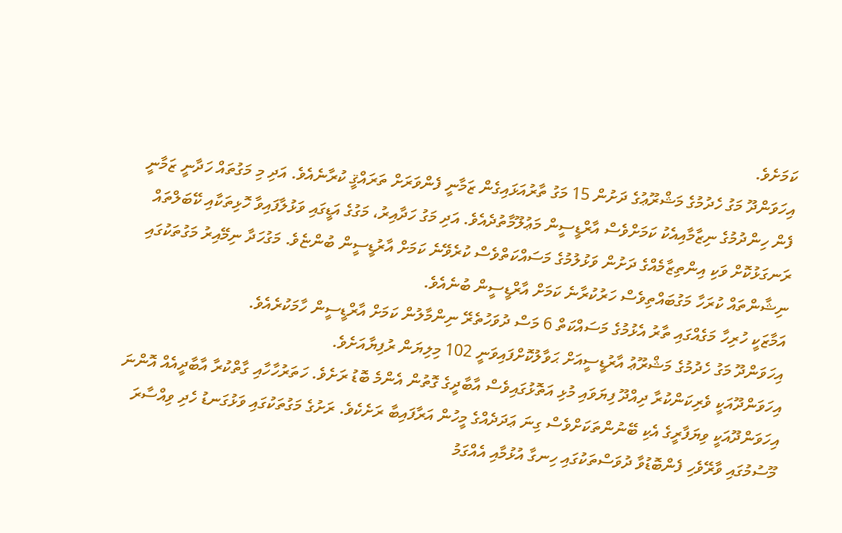ކަމަށެވެ.
އިހަވަންދޫ މަގު ހެދުމުގެ މަޝްރޫޢުގެ ދަށުން 15 މަގު ތާރުއަޅައިގެން ޒަމާނީ ފެންވަރަށް ތަރައްޤީ ކުރާނެއެވެ. އަދި މި މަގުތައް ހަދާނީ ޒަމާނީ ފެން ހިންދުމުގެ ނިޒާމާއިއެކު ކަމަށްވެސް އާރްޑީސީން މަޢުލޫމާތުދެއެވެ. އަދި މަގު ހަދާއިރު، މަގުގެ އަޑީގައި ވަޅުލާފައިވާ ހޮޅިތަކާއި ކޭބަލްތައް ރަނގަޅުކޮށް ވަކި އިންތިޒާމެއްގެ ދަށުން ވަޅުލުމުގެ މަސައްކަތްވެސް ކުރެވޭނެ ކަމަށް އާރުޑީސީން ބުންޏެވެ. މަގުހަދާ ނިމޭއިރު މަގުތަކުގައި ނިޝާންތައް ކުރަހާ މަގުބައްތިވެސް ހަރުކުރާނެ ކަމަށް އާރްޑީސީން ބުނެއެވެ.
އަމާޒަކީ ހުރިހާ މަގެއްގައި ތާރު އެޅުމުގެ މަސައްކަތް 6 މަސް ދުވަހުތެރޭ ނިންމާލުން ކަމަށް އާރްޑީސީން ހާމަކުރެއެވެ.
އިހަވަންދޫ މަގު ހެދުމުގެ މަޝްރޫޢު އާރުޑީސީއަށް ޙަވާލުކޮށްފައިވަނީ 102 މިލިޔަން ރުފިޔާއަށެވެ.
އިހަވަންދޫއަކީ ވެރިކަންކުރާ ދިއްދޫ ފިޔަވައި މުޅި އަތޮޅުގައިވެސް އާބާދީގެ ގޮތުން އެންމެ ބޮޑު ރަށެވެ. ހަތަރުހާހާއި ގާތްކުރާ އާބާދީއެއް އޮންނަ އިހަވަންދޫއަކީ ވިޔަފާރީގެ އެކި ބޭނުންތަކަށްވެސް ގިނަ ޢަދަދެއްގެ މީހުން އަރާފައިބާ ރަށެކެވެ. ރަށުގެ މަގުތަކުގައި ވަޅުގަނޑު ހެދި ވިއްސާރަ މޫސުމުގައި ވާރޭވެހި ފެންބޮޑުވާ ދުވަސްތަކުގައި ހިނގާ އުޅުމާއި އެއްގަމު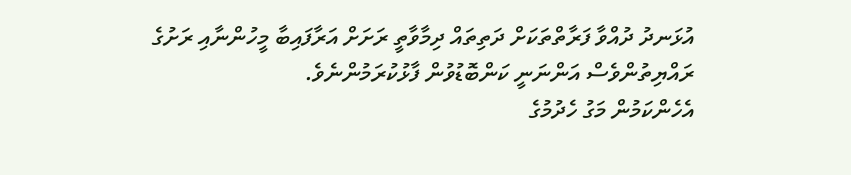އުޅަނދު ދުއްވާ ފަރާތްތަކަށް ދަތިތައް ދިމާވާތީ ރަށަށް އަރާފައިބާ މީހުންނާއި ރަށުގެ ރައްޔިތުންވެސް އަންނަނީ ކަންބޮޑުވުން ފާޅުކުރަމުންނެވެ.
އެހެންކަމުން މަގު ހެދުމުގެ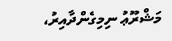މަޝްރޫޢު ނިމިގެންދާއިރު،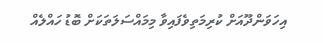އިހަވަންދޫއަށް ކުރިމަތިވެފައިވާ މިމައްސަލަތަކަށް ބޮޑު ހައްލެއް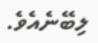ލިބޭނެއެވެ.